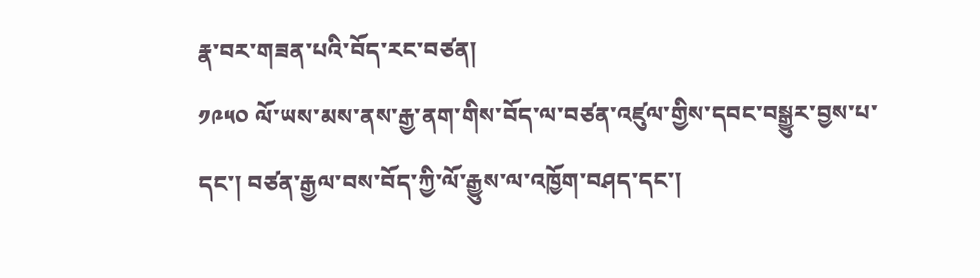རྣ་བར་གཟན་པའི་བོད་རང་བཙན།
༡༩༥༠ ལོ་ཡས་མས་ནས་རྒྱ་ནག་གིས་བོད་ལ་བཙན་འཛུལ་གྱིས་དབང་བསྒྱུར་བྱས་པ་དང་། བཙན་རྒྱལ་བས་བོད་ཀྱི་ལོ་རྒྱུས་ལ་འཁྱོག་བཤད་དང་།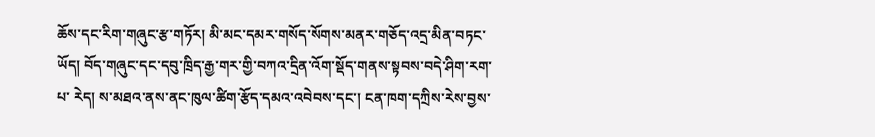ཆོས་དང་རིག་གཞུང་རྩ་གཏོར། མི་མང་དམར་གསོད་སོགས་མནར་གཅོད་འདྲ་མིན་བཏང་ཡོད། བོད་གཞུང་དང་དབུ་ཁྲིད་རྒྱ་གར་གྱི་བཀའ་དྲིན་འོག་སྡོད་གནས་སྟབས་བདེ་ཤིག་རག་པ་ རེད། ས་མཐའ་ནས་ནང་ཁུལ་ཚིག་རྩོད་དམའ་འབེབས་དང་། ངན་ཁག་དཀྲིས་རེས་བྱས་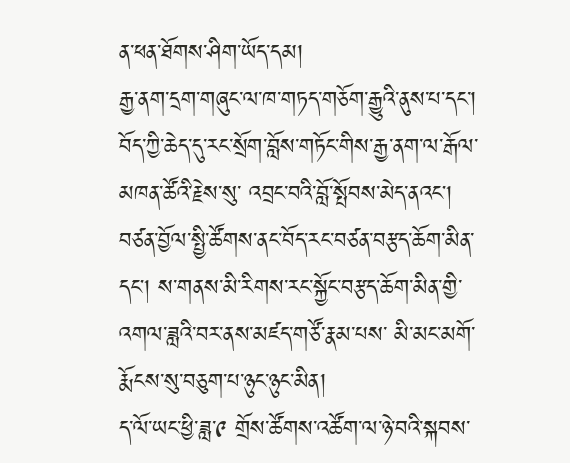ན་ཕན་ཐོགས་ཤིག་ཡོད་དམ།
རྒྱ་ནག་དྲག་གཞུང་ལ་ཁ་གཏད་གཅོག་རྒྱུའི་ནུས་པ་དང་། བོད་ཀྱི་ཆེད་དུ་རང་སྲོག་བློས་གཏོང་གིས་རྒྱ་ནག་ལ་རྒོལ་མཁན་ཚོའི་རྗེས་སུ་ འབྲང་བའི་བློ་སྤོབས་མེད་ནའང། བཙན་བྱོལ་སྤྱི་ཚོགས་ནང་བོད་རང་བཙན་བརྩད་ཆོག་མིན་དང། ས་གནས་མི་རིགས་རང་སྐྱོང་བརྩད་ཆོག་མིན་གྱི་འགལ་ཟླའི་བར་ནས་མཛད་གཙོ་རྣམ་པས་ མི་མང་མགོ་རྨོངས་སུ་བཅུག་པ་ཉུང་ཉུང་མིན།
ད་ལོ་ཡང་ཕྱི་ཟླ་༩ གྲོས་ཚོགས་འཚོག་ལ་ཉེ་བའི་སྐབས་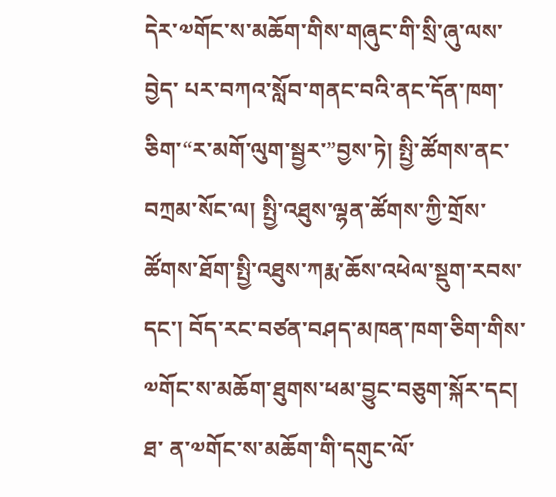དེར་༧གོང་ས་མཆོག་གིས་གཞུང་གི་སྲི་ཞུ་ལས་བྱེད་ པར་བཀའ་སློབ་གནང་བའི་ནང་དོན་ཁག་ཅིག་“ར་མགོ་ལུག་སྦྱར་”བྱས་ཏེ། སྤྱི་ཚོགས་ནང་བཀྲམ་སོང་ལ། སྤྱི་འཐུས་ལྷན་ཚོགས་ཀྱི་གྲོས་ཚོགས་ཐོག་སྤྱི་འཐུས་ཀརྨ་ཆོས་འཕེལ་སྡུག་རབས་ དང་། བོད་རང་བཙན་བཤད་མཁན་ཁག་ཅིག་གིས་༧གོང་ས་མཆོག་ཐུགས་ཕམ་བྱུང་བཅུག་སྐོར་དང། ཐ་ ན་༧གོང་ས་མཆོག་གི་དགུང་ལོ་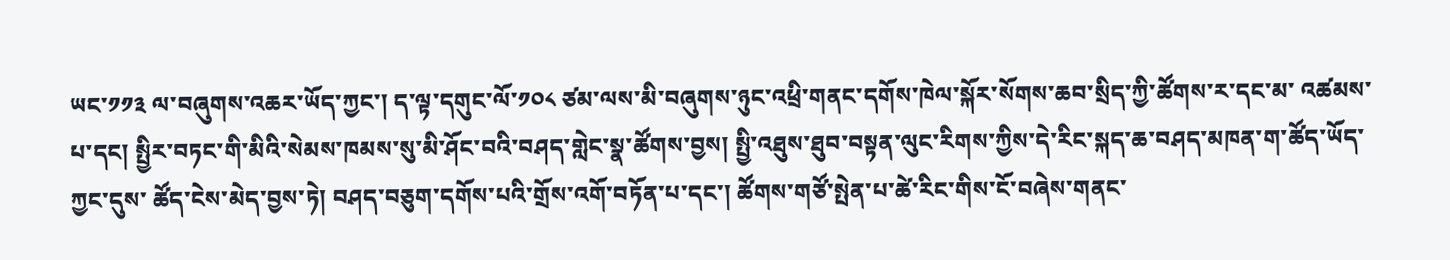ཡང་༡༡༣ ལ་བཞུགས་འཆར་ཡོད་ཀྱང་། ད་ལྟ་དགུང་ལོ་༡༠༨ ཙམ་ལས་མི་བཞུགས་ཉུང་འཕྲི་གནང་དགོས་ཁེལ་སྐོར་སོགས་ཆབ་སྲིད་ཀྱི་ཚོགས་ར་དང་མ་ འཚམས་པ་དང། སྤྱིར་བཏང་གི་མིའི་སེམས་ཁམས་སུ་མི་ཤོང་བའི་བཤད་གླེང་སྣ་ཚོགས་བྱས། སྤྱི་འཐུས་ཐུབ་བསྟན་ལུང་རིགས་ཀྱིས་དེ་རིང་སྐད་ཆ་བཤད་མཁན་ག་ཚོད་ཡོད་ཀྱང་དུས་ ཚོད་ངེས་མེད་བྱས་ཏེ། བཤད་བཅུག་དགོས་པའི་གྲོས་འགོ་བཏོན་པ་དང་། ཚོགས་གཙོ་སྤེན་པ་ཚེ་རིང་གིས་ངོ་བཞེས་གནང་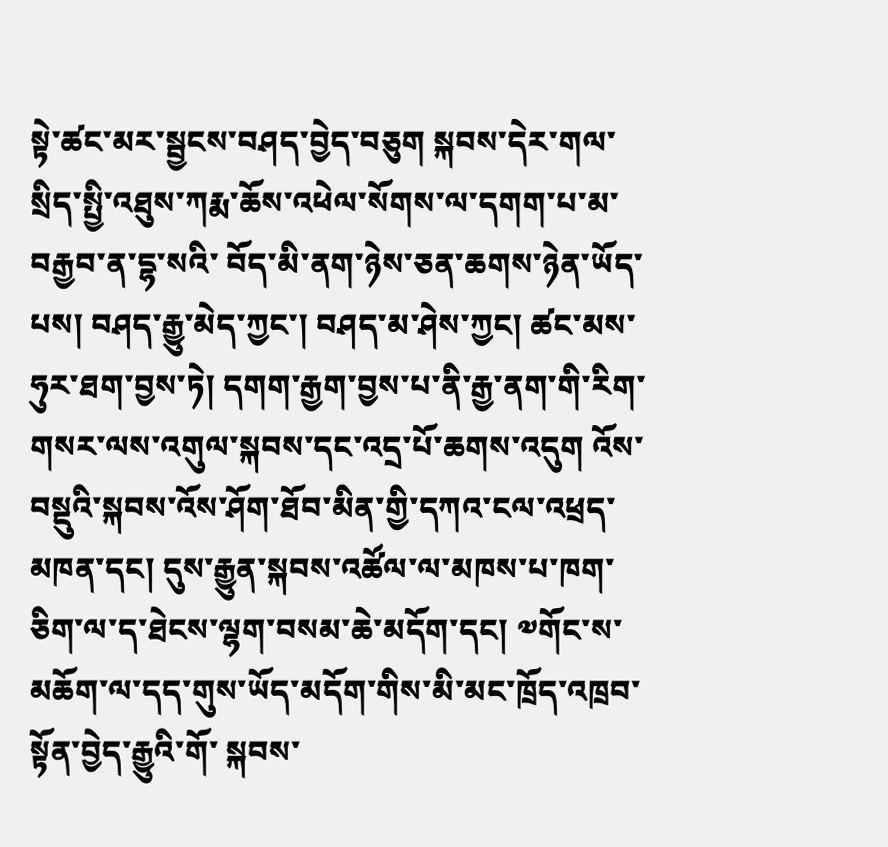སྟེ་ཚང་མར་སྦྱངས་བཤད་བྱེད་བཅུག སྐབས་དེར་གལ་སྲིད་སྤྱི་འཐུས་ཀརྨ་ཆོས་འཕེལ་སོགས་ལ་དགག་པ་མ་བརྒྱབ་ན་དྷ་སའི་ བོད་མི་ནག་ཉེས་ཅན་ཆགས་ཉེན་ཡོད་པས། བཤད་རྒྱུ་མེད་ཀྱང་། བཤད་མ་ཤེས་ཀྱང། ཚང་མས་ཧུར་ཐག་བྱས་ཏེ། དགག་རྒྱག་བྱས་པ་ནི་རྒྱ་ནག་གི་རིག་གསར་ལས་འགུལ་སྐབས་དང་འདྲ་པོ་ཆགས་འདུག འོས་ བསྡུའི་སྐབས་འོས་ཤོག་ཐོབ་མིན་གྱི་དཀའ་ངལ་འཕྲད་མཁན་དང། དུས་རྒྱུན་སྐབས་འཚོལ་ལ་མཁས་པ་ཁག་ཅིག་ལ་ད་ཐེངས་ལྷག་བསམ་ཆེ་མདོག་དང། ༧གོང་ས་མཆོག་ལ་དད་གུས་ཡོད་མདོག་གིས་མི་མང་ཁྲོད་འཁྲབ་སྟོན་བྱེད་རྒྱུའི་གོ་ སྐབས་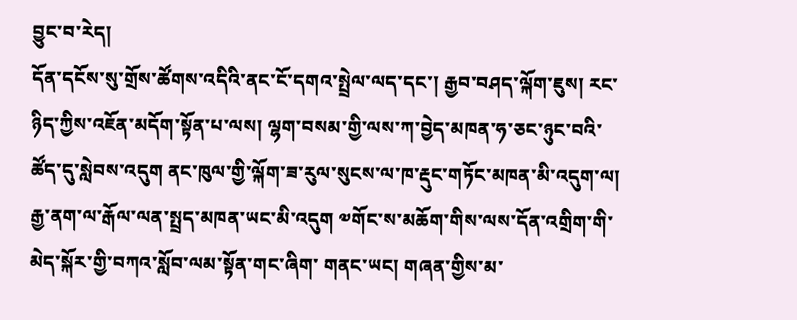བྱུང་བ་རེད།
དོན་དངོས་སུ་གྲོས་ཚོགས་འདིའི་ནང་ངོ་དགའ་སྤྲེལ་ལད་དང་། རྒྱབ་བཤད་ལྐོག་ཇུས། རང་ཉིད་ཀྱིས་འཇོན་མདོག་སྟོན་པ་ལས། ལྷག་བསམ་གྱི་ལས་ཀ་བྱེད་མཁན་ཧ་ཅང་ཉུང་བའི་ཚོད་དུ་སླེབས་འདུག ནང་ཁུལ་གྱི་ལྐོག་ཟ་རུལ་སུངས་ལ་ཁ་རྡུང་གཏོང་མཁན་མི་འདུག་ལ། རྒྱ་ནག་ལ་རྒོལ་ལན་སྤྲད་མཁན་ཡང་མི་འདུག ༧གོང་ས་མཆོག་གིས་ལས་དོན་འགྲིག་གི་མེད་སྐོར་གྱི་བཀའ་སློབ་ལམ་སྟོན་གང་ཞིག་ གནང་ཡང། གཞན་གྱིས་མ་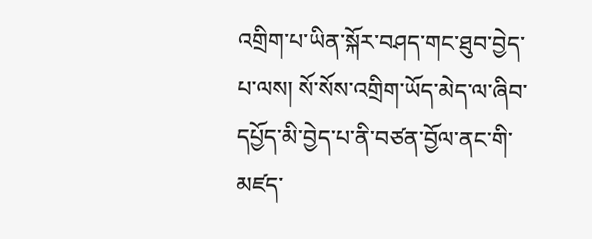འགྲིག་པ་ཡིན་སྐོར་བཤད་གང་ཐུབ་བྱེད་པ་ལས། སོ་སོས་འགྲིག་ཡོད་མེད་ལ་ཞིབ་དཔྱོད་མི་བྱེད་པ་ནི་བཙན་བྱོལ་ནང་གི་མཛད་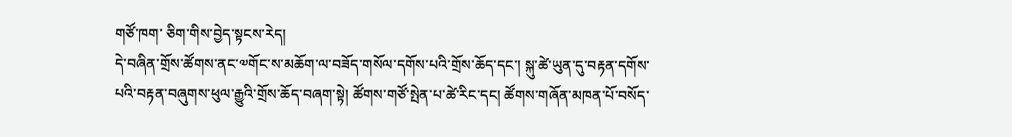གཙོ་ཁག་ ཅིག་གིས་བྱེད་སྟངས་རེད།
དེ་བཞིན་གྲོས་ཚོགས་ནང་༧གོང་ས་མཆོག་ལ་བཟོད་གསོལ་དགོས་པའི་གྲོས་ཆོད་དང་། སྐུ་ཚེ་ཡུན་དུ་བརྟན་དགོས་པའི་བརྟན་བཞུགས་ཕུལ་རྒྱུའི་གྲོས་ཆོད་བཞག་སྟེ། ཚོགས་གཙོ་སྤེན་པ་ཚེ་རིང་དང། ཚོགས་གཞོན་མཁན་པོ་བསོད་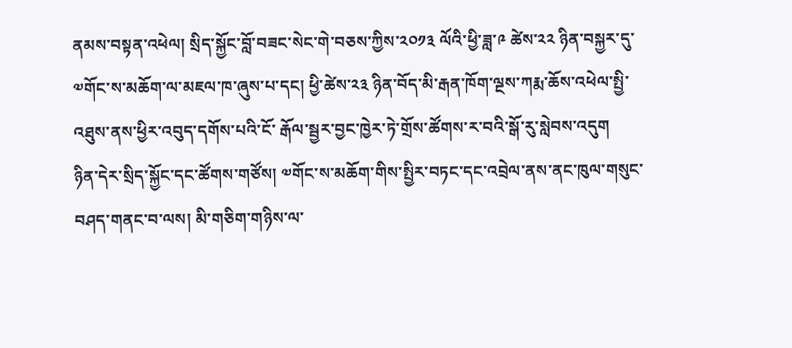ནམས་བསྟན་འཕེལ། སྲིད་སྐྱོང་བློ་བཟང་སེང་གེ་བཅས་ཀྱིས་༢༠༡༣ ལོའི་ཕྱི་ཟླ་༩ ཚེས་༢༢ ཉིན་བསྐྱར་དུ་༧གོང་ས་མཆོག་ལ་མཇལ་ཁ་ཞུས་པ་དང། ཕྱི་ཚེས་༢༣ ཉིན་བོད་མི་རྒན་ཁོག་ལྔས་ཀརྨ་ཆོས་འཕེལ་སྤྱི་འཐུས་ནས་ཕྱིར་འབུད་དགོས་པའི་ངོ་ རྒོལ་སྦྱར་བྱང་ཁྱེར་ཏེ་གྲོས་ཚོགས་ར་བའི་སྒོ་རུ་སླེབས་འདུག
ཉིན་དེར་སྲིད་སྐྱོང་དང་ཚོགས་གཙོས། ༧གོང་ས་མཆོག་གིས་སྤྱིར་བཏང་དང་འབྲེལ་ནས་ནང་ཁུལ་གསུང་བཤད་གནང་བ་ལས། མི་གཅིག་གཉིས་ལ་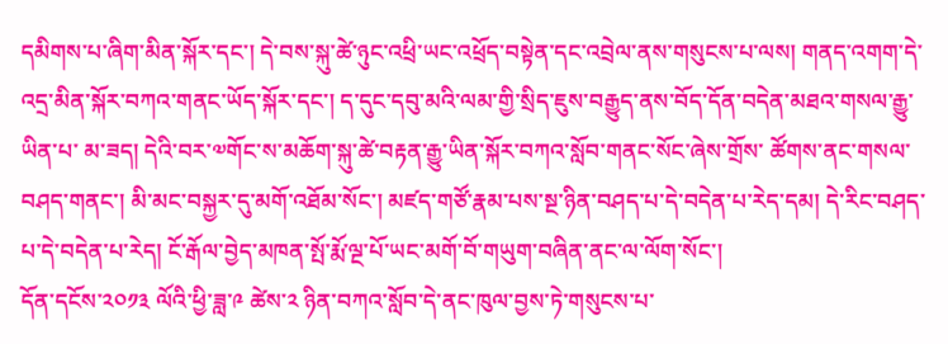དམིགས་པ་ཞིག་མིན་སྐོར་དང་། དེ་བས་སྐུ་ཚེ་ཉུང་འཕྲི་ཡང་འཕྲོད་བསྟེན་དང་འབྲེལ་ནས་གསུངས་པ་ལས། གནད་འགག་དེ་འདྲ་མིན་སྐོར་བཀའ་གནང་ཡོད་སྐོར་དང་། ད་དུང་དབུ་མའི་ལམ་གྱི་སྲིད་ཇུས་བརྒྱུད་ནས་བོད་དོན་བདེན་མཐའ་གསལ་རྒྱུ་ཡིན་པ་ མ་ཟད། དེའི་བར་༧གོང་ས་མཆོག་སྐུ་ཚེ་བརྟན་རྒྱུ་ཡིན་སྐོར་བཀའ་སློབ་གནང་སོང་ཞེས་གྲོས་ ཚོགས་ནང་གསལ་བཤད་གནང་། མི་མང་བསྐྱར་དུ་མགོ་འཐོམ་སོང་། མཛད་གཙོ་རྣམ་པས་སྔ་ཉིན་བཤད་པ་དེ་བདེན་པ་རེད་དམ། དེ་རིང་བཤད་པ་དེ་བདེན་པ་རེད། ངོ་རྒོལ་བྱེད་མཁན་སྤོ་རྨོ་ལྔ་པོ་ཡང་མགོ་བོ་གཡུག་བཞིན་ནང་ལ་ལོག་སོང་།
དོན་དངོས་༢༠༡༣ ལོའི་ཕྱི་ཟླ་༩ ཚེས་༢ ཉིན་བཀའ་སློབ་དེ་ནང་ཁུལ་བྱས་ཏེ་གསུངས་པ་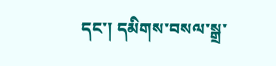དང་། དམིགས་བསལ་སྒྲ་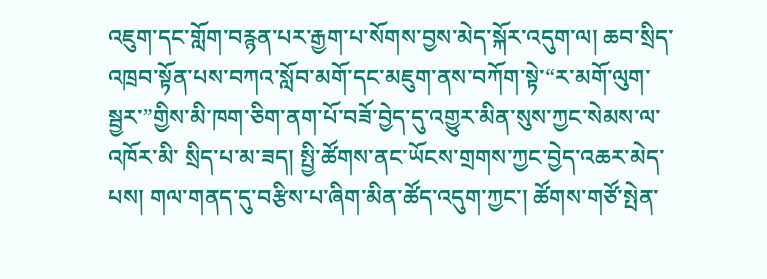འཇུག་དང་གློག་བརྙན་པར་རྒྱག་པ་སོགས་བྱས་མེད་སྐོར་འདུག་ལ། ཆབ་སྲིད་འཁྲབ་སྟོན་པས་བཀའ་སློབ་མགོ་དང་མཇུག་ནས་བཀོག་སྟེ་“ར་མགོ་ལུག་ སྦྱར་”གྱིས་མི་ཁག་ཅིག་ནག་པོ་བཟོ་བྱེད་དུ་འགྱུར་མིན་སུས་ཀྱང་སེམས་ལ་འཁོར་མི་ སྲིད་པ་མ་ཟད། སྤྱི་ཚོགས་ནང་ཡོངས་གྲགས་ཀྱང་བྱེད་འཆར་མེད་པས། གལ་གནད་དུ་བརྩིས་པ་ཞིག་མིན་ཚོད་འདུག་ཀྱང་། ཚོགས་གཙོ་སྤེན་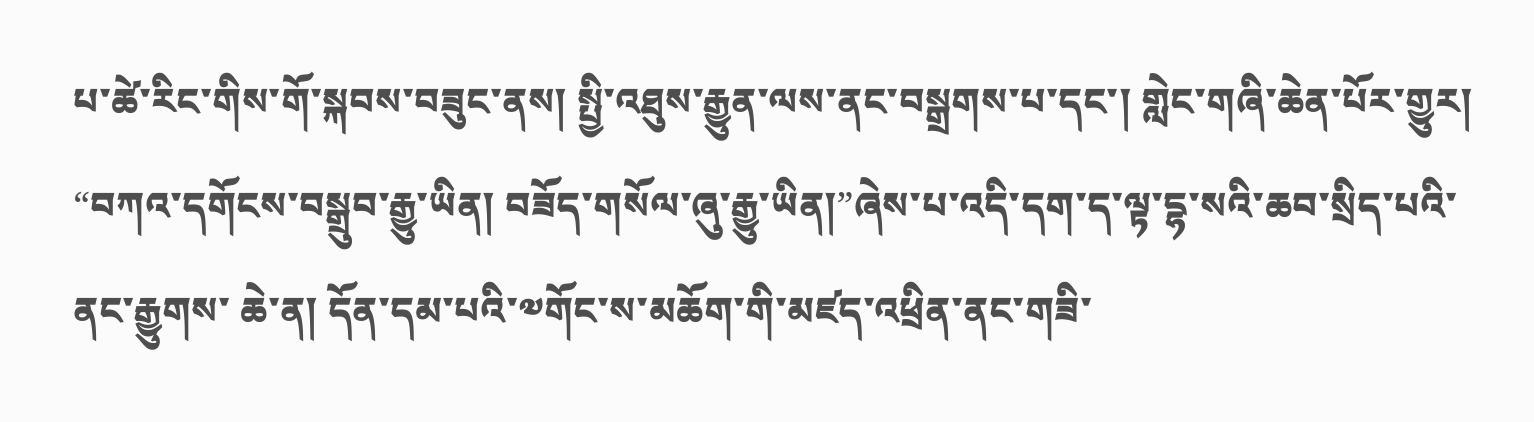པ་ཚེ་རིང་གིས་གོ་སྐབས་བཟུང་ནས། སྤྱི་འཐུས་རྒྱུན་ལས་ནང་བསྒྲགས་པ་དང་། གླེང་གཞི་ཆེན་པོར་གྱུར། “བཀའ་དགོངས་བསྒྲུབ་རྒྱུ་ཡིན། བཟོད་གསོལ་ཞུ་རྒྱུ་ཡིན།”ཞེས་པ་འདི་དག་ད་ལྟ་དྷ་སའི་ཆབ་སྲིད་པའི་ནང་རྒྱུགས་ ཆེ་ན། དོན་དམ་པའི་༧གོང་ས་མཆོག་གི་མཛད་འཕྲིན་ནང་གཟི་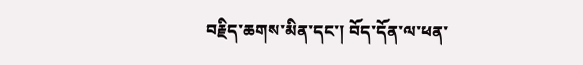བརྗིད་ཆགས་མིན་དང་། བོད་དོན་ལ་ཕན་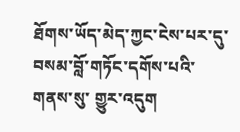ཐོགས་ཡོད་མེད་ཀྱང་ངེས་པར་དུ་བསམ་བློ་གཏོང་དགོས་པའི་གནས་སུ་ གྱུར་འདུག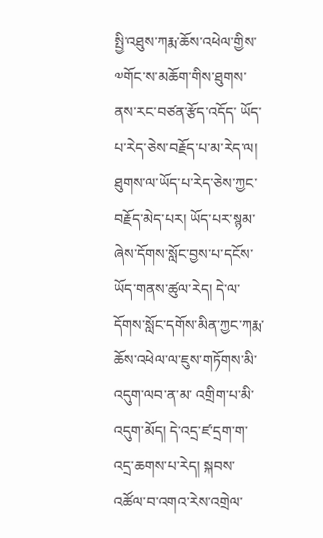སྤྱི་འཐུས་ཀརྨ་ཆོས་འཕེལ་གྱིས་༧གོང་ས་མཆོག་གིས་ཐུགས་ནས་རང་བཙན་རྩོད་འདོད་ ཡོད་པ་རེད་ཅེས་བརྗོད་པ་མ་རེད་ལ། ཐུགས་ལ་ཡོད་པ་རེད་ཅེས་ཀྱང་བརྗོད་མེད་པར། ཡོད་པར་སྙམ་ཞེས་དོགས་སློང་བྱས་པ་དངོས་ཡོད་གནས་ཚུལ་རེད། དེ་ལ་དོགས་སློང་དགོས་མིན་ཀྱང་ཀརྨ་ཆོས་འཕེལ་ལ་ཇུས་གཏོགས་མི་འདུག་ལབ་ན་མ་ འགྲིག་པ་མི་འདུག་མོད། དེ་འདྲ་ཛ་དྲག་ག་འདྲ་ཆགས་པ་རེད། སྐབས་འཚོལ་བ་འགའ་རེས་འགྲེལ་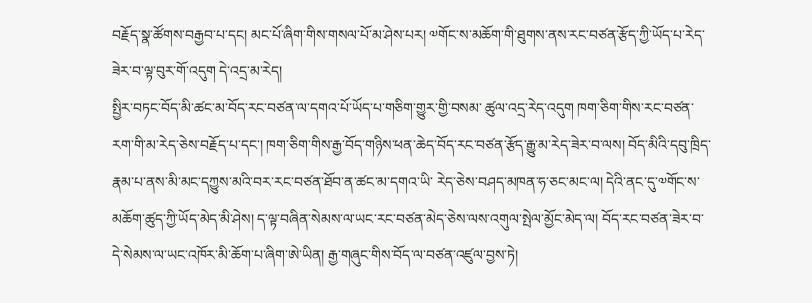བརྗོད་སྣ་ཚོགས་བརྒྱབ་པ་དང། མང་པོ་ཞིག་གིས་གསལ་པོ་མ་ཤེས་པར། ༧གོང་ས་མཆོག་གི་ཐུགས་ནས་རང་བཙན་རྩོད་ཀྱི་ཡོད་པ་རེད་ཟེར་བ་ལྟ་བུར་གོ་འདུག དེ་འདྲ་མ་རེད།
སྤྱིར་བཏང་བོད་མི་ཚང་མ་བོད་རང་བཙན་ལ་དགའ་པོ་ཡོད་པ་གཅིག་གྱུར་གྱི་བསམ་ ཚུལ་འདྲ་རེད་འདུག ཁག་ཅིག་གིས་རང་བཙན་རག་གི་མ་རེད་ཅེས་བརྗོད་པ་དང་། ཁག་ཅིག་གིས་རྒྱ་བོད་གཉིས་ཕན་ཆེད་བོད་རང་བཙན་རྩོད་རྒྱུ་མ་རེད་ཟེར་བ་ལས། བོད་མིའི་དབུ་ཁྲིད་རྣམ་པ་ནས་མི་མང་དཀྱུས་མའི་བར་རང་བཙན་ཐོབ་ན་ཚང་མ་དགའ་ཡི་ རེད་ཅེས་བཤད་མཁན་ཧ་ཅང་མང་ལ། དེའི་ནང་དུ་༧གོང་ས་མཆོག་ཚུད་ཀྱི་ཡོད་མེད་མི་ཤེས། ད་ལྟ་བཞིན་སེམས་ལ་ཡང་རང་བཙན་མེད་ཅེས་ལས་འགུལ་སྤེལ་མྱོང་མེད་ལ། བོད་རང་བཙན་ཟེར་བ་དེ་སེམས་ལ་ཡང་འཁོར་མི་ཆོག་པ་ཞིག་ཨེ་ཡིན། རྒྱ་གཞུང་གིས་བོད་ལ་བཙན་འཛུལ་བྱས་ཏེ།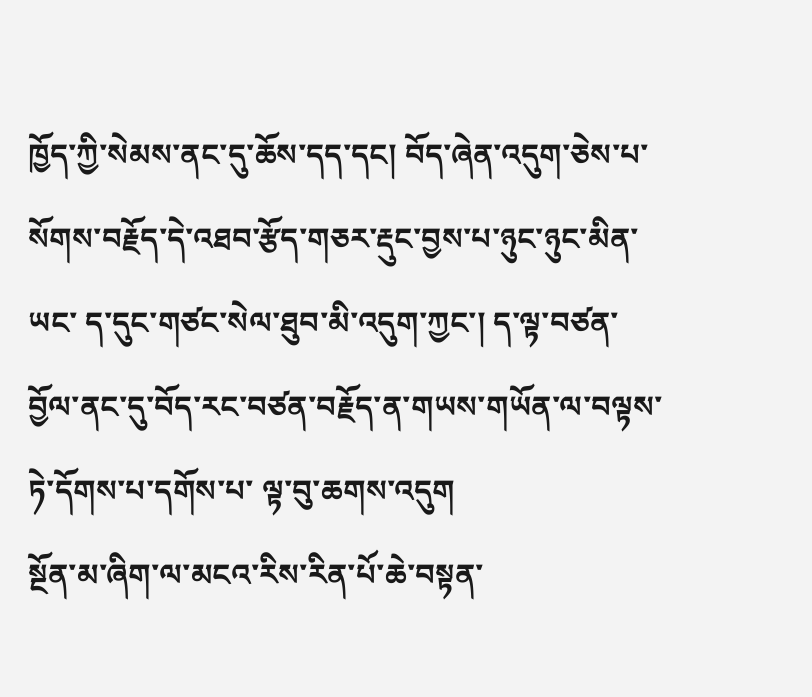ཁྱོད་ཀྱི་སེམས་ནང་དུ་ཆོས་དད་དང། བོད་ཞེན་འདུག་ཅེས་པ་སོགས་བརྗོད་དེ་འཐབ་རྩོད་གཅར་རྡུང་བྱས་པ་ཉུང་ཉུང་མིན་ཡང་ ད་དུང་གཙང་སེལ་ཐུབ་མི་འདུག་ཀྱང་། ད་ལྟ་བཙན་བྱོལ་ནང་དུ་བོད་རང་བཙན་བརྗོད་ན་གཡས་གཡོན་ལ་བལྟས་ཏེ་དོགས་པ་དགོས་པ་ ལྟ་བུ་ཆགས་འདུག
སྔོན་མ་ཞིག་ལ་མངའ་རིས་རིན་པོ་ཆེ་བསྟན་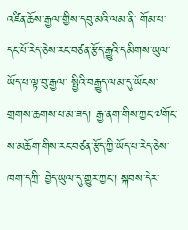འཛིན་ཆོས་རྒྱལ་གྱིས་དབུ་མའི་ལམ་ནི་ གོམ་པ་དང་པོ་རེད་ཅེས་རང་བཙན་རྩོད་རྒྱུའི་དམིགས་ཡུལ་ཡོད་པ་ལྟ་བུ་རྒྱལ་ སྤྱིའི་བརྒྱུད་ལམ་དུ་ཡོངས་གྲགས་ཆགས་པ་མ་ཟད། རྒྱ་ནག་གིས་ཀྱང་༧གོང་ས་མཆོག་གིས་རང་བཙན་རྩོད་ཀྱི་ཡོད་པ་རེད་ཅེས་ཁག་དཀྲི་ བྱེད་ཡུལ་དུ་གྱུར་ཀྱང་། སྐབས་དེར་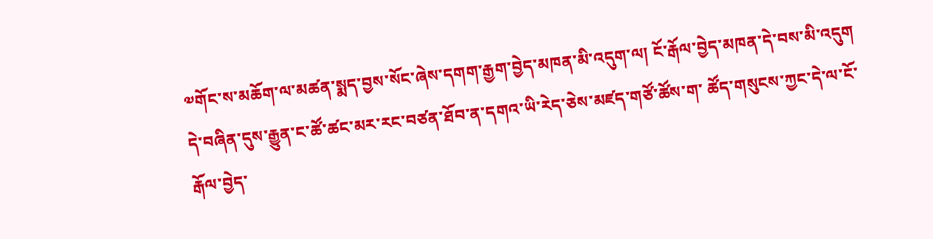༧གོང་ས་མཆོག་ལ་མཚན་སྨད་བྱས་སོང་ཞེས་དགག་རྒྱག་བྱེད་མཁན་མི་འདུག་ལ། ངོ་རྒོལ་བྱེད་མཁན་དེ་བས་མི་འདུག དེ་བཞིན་དུས་རྒྱུན་ང་ཚོ་ཚང་མར་རང་བཙན་ཐོབ་ན་དགའ་ཡི་རེད་ཅེས་མཛད་གཙོ་ཚོས་ག་ ཚོད་གསུངས་ཀྱང་དེ་ལ་ངོ་རྒོལ་བྱེད་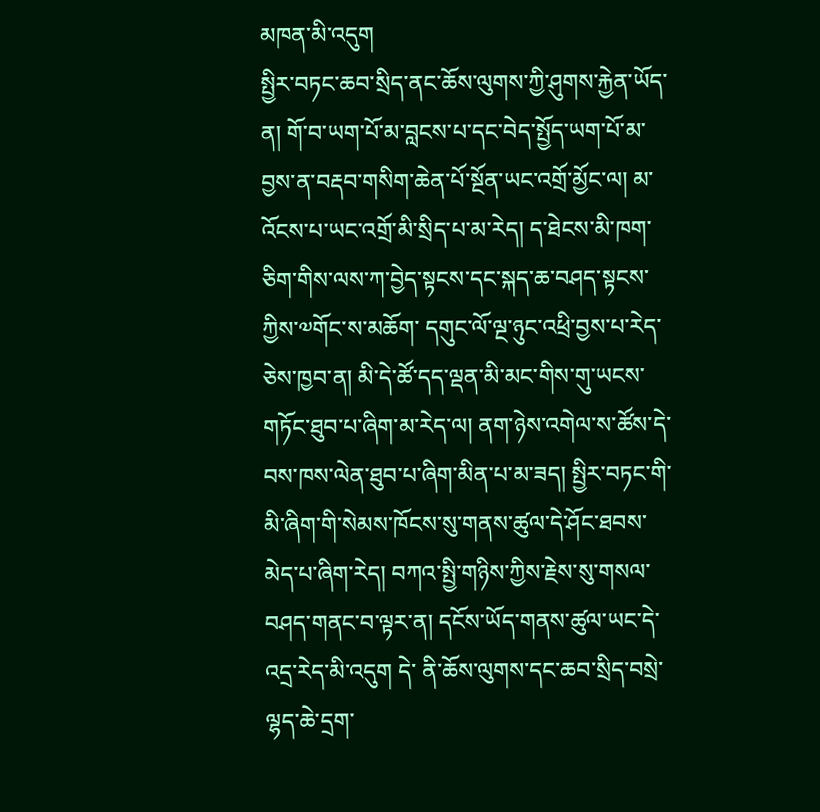མཁན་མི་འདུག
སྤྱིར་བཏང་ཆབ་སྲིད་ནང་ཆོས་ལུགས་ཀྱི་ཤུགས་རྐྱེན་ཡོད་ན། གོ་བ་ཡག་པོ་མ་བླངས་པ་དང་བེད་སྤྱོད་ཡག་པོ་མ་བྱས་ན་བརྡབ་གསིག་ཆེན་པོ་སྔོན་ཡང་འགྲོ་མྱོང་ལ། མ་འོངས་པ་ཡང་འགྲོ་མི་སྲིད་པ་མ་རེད། ད་ཐེངས་མི་ཁག་ཅིག་གིས་ལས་ཀ་བྱེད་སྟངས་དང་སྐད་ཆ་བཤད་སྟངས་ཀྱིས་༧གོང་ས་མཆོག་ དགུང་ལོ་ལྔ་ཉུང་འཕྲི་བྱས་པ་རེད་ཅེས་ཁྱབ་ན། མི་དེ་ཚོ་དད་ལྡན་མི་མང་གིས་གུ་ཡངས་གཏོང་ཐུབ་པ་ཞིག་མ་རེད་ལ། ནག་ཉེས་འགེལ་ས་ཚོས་དེ་བས་ཁས་ལེན་ཐུབ་པ་ཞིག་མིན་པ་མ་ཟད། སྤྱིར་བཏང་གི་མི་ཞིག་གི་སེམས་ཁོངས་སུ་གནས་ཚུལ་དེ་ཤོང་ཐབས་མེད་པ་ཞིག་རེད། བཀའ་སྤྱི་གཉིས་ཀྱིས་རྗེས་སུ་གསལ་བཤད་གནང་བ་ལྟར་ན། དངོས་ཡོད་གནས་ཚུལ་ཡང་དེ་འདྲ་རེད་མི་འདུག དེ་ ནི་ཆོས་ལུགས་དང་ཆབ་སྲིད་བསྲེ་ལྷད་ཆེ་དྲག་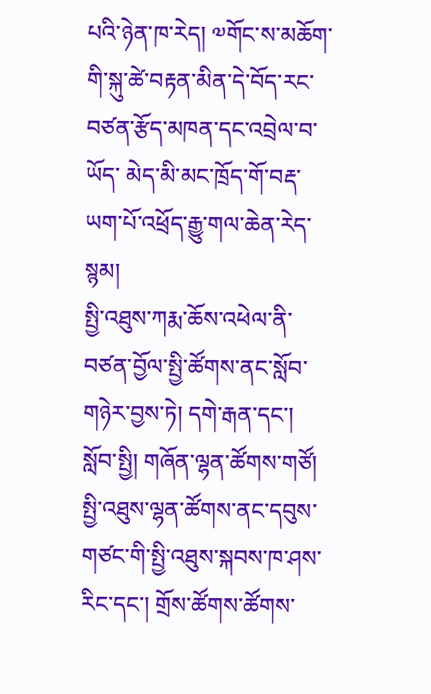པའི་ཉེན་ཁ་རེད། ༧གོང་ས་མཆོག་གི་སྐུ་ཚེ་བརྟན་མིན་དེ་བོད་རང་བཙན་རྩོད་མཁན་དང་འབྲེལ་བ་ཡོད་ མེད་མི་མང་ཁྲོད་གོ་བརྡ་ཡག་པོ་འཕྲོད་རྒྱུ་གལ་ཆེན་རེད་སྙམ།
སྤྱི་འཐུས་ཀརྨ་ཆོས་འཕེལ་ནི་བཙན་བྱོལ་སྤྱི་ཚོགས་ནང་སློབ་གཉེར་བྱས་ཏེ། དགེ་རྒན་དང་། སློབ་སྤྱི། གཞོན་ལྷན་ཚོགས་གཙོ། སྤྱི་འཐུས་ལྷན་ཚོགས་ནང་དབུས་གཙང་གི་སྤྱི་འཐུས་སྐབས་ཁ་ཤས་རིང་དང་། གྲོས་ཚོགས་ཚོགས་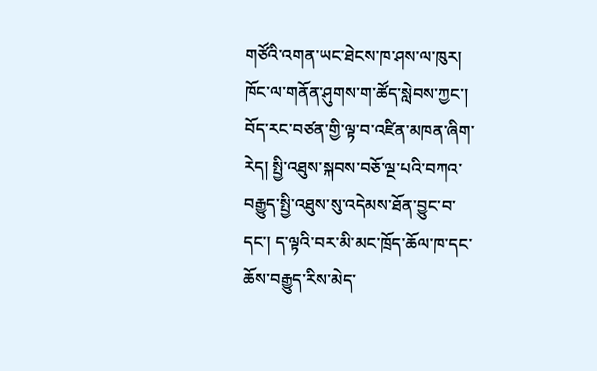གཙོའི་འགན་ཡང་ཐེངས་ཁ་ཤས་ལ་ཁུར། ཁོང་ལ་གནོན་ཤུགས་ག་ཚོད་སླེབས་ཀྱང་། བོད་རང་བཙན་གྱི་ལྟ་བ་འཛིན་མཁན་ཞིག་རེད། སྤྱི་འཐུས་སྐབས་བཅོ་ལྔ་པའི་བཀའ་བརྒྱུད་སྤྱི་འཐུས་སུ་འདེམས་ཐོན་བྱུང་བ་དང་། ད་ལྟའི་བར་མི་མང་ཁྲོད་ཆོལ་ཁ་དང་ཆོས་བརྒྱུད་རིས་མེད་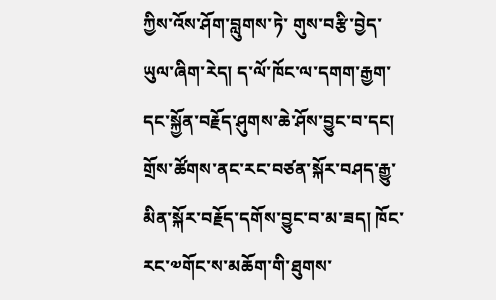ཀྱིས་འོས་ཤོག་བླུགས་ཏེ་ གུས་བརྩི་བྱེད་ཡུལ་ཞིག་རེད། ད་ལོ་ཁོང་ལ་དགག་རྒྱག་དང་སྐྱོན་བརྗོད་ཤུགས་ཆེ་ཤོས་བྱུང་བ་དང། གྲོས་ཚོགས་ནང་རང་བཙན་སྐོར་བཤད་རྒྱུ་མིན་སྐོར་བརྗོད་དགོས་བྱུང་བ་མ་ཟད། ཁོང་རང་༧གོང་ས་མཆོག་གི་ཐུགས་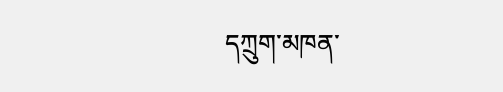དཀྲུག་མཁན་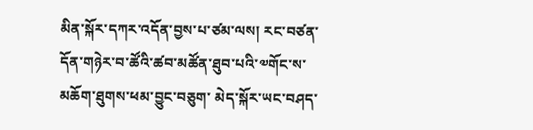མིན་སྐོར་དཀར་འདོན་བྱས་པ་ཙམ་ལས། རང་བཙན་དོན་གཉེར་བ་ཚོའི་ཚབ་མཚོན་ཐུབ་པའི་༧གོང་ས་མཆོག་ཐུགས་ཕམ་བྱུང་བཅུག་ མེད་སྐོར་ཡང་བཤད་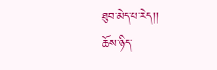ཐུབ་མེད་པ་རེད།།
ཆོས་ཉིད་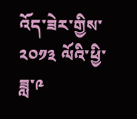འོད་ཟེར་གྱིས་༢༠༡༣ ལོའི་ཕྱི་ཟླ་༩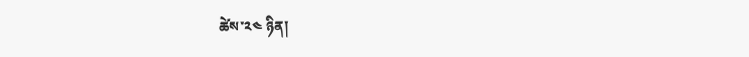ཚེས་༢༤ ཉིན།